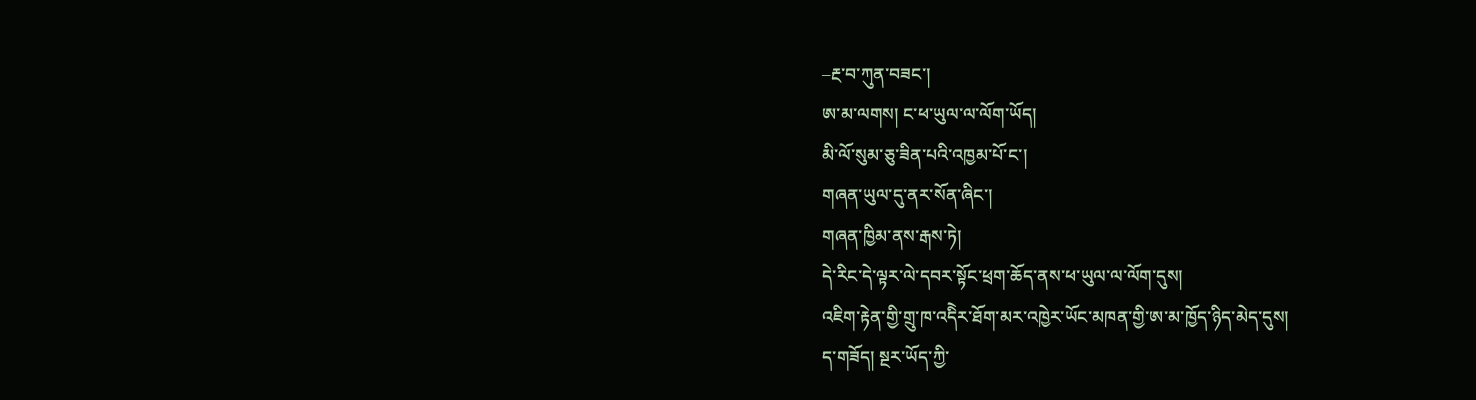–རྔ་བ་ཀུན་བཟང་།
ཨ་མ་ལགས། ང་ཕ་ཡུལ་ལ་ལོག་ཡོད།
མི་ལོ་སུམ་ཅུ་ཟིན་པའི་འཁྱམ་པོ་ང་།
གཞན་ཡུལ་དུ་ནར་སོན་ཞིང་།
གཞན་ཁྱིམ་ནས་རྒས་ཏེ།
དེ་རིང་དེ་ལྟར་ལེ་དབར་སྟོང་ཕྲག་ཆོད་ནས་ཕ་ཡུལ་ལ་ལོག་དུས།
འཇིག་རྟེན་གྱི་གྲུ་ཁ་འདིེར་ཐོག་མར་འཁྱེར་ཡོང་མཁན་གྱི་ཨ་མ་ཁྱོད་ཉིད་མེད་དུས།
ད་གཟོད། སྔར་ཡོད་ཀྱི་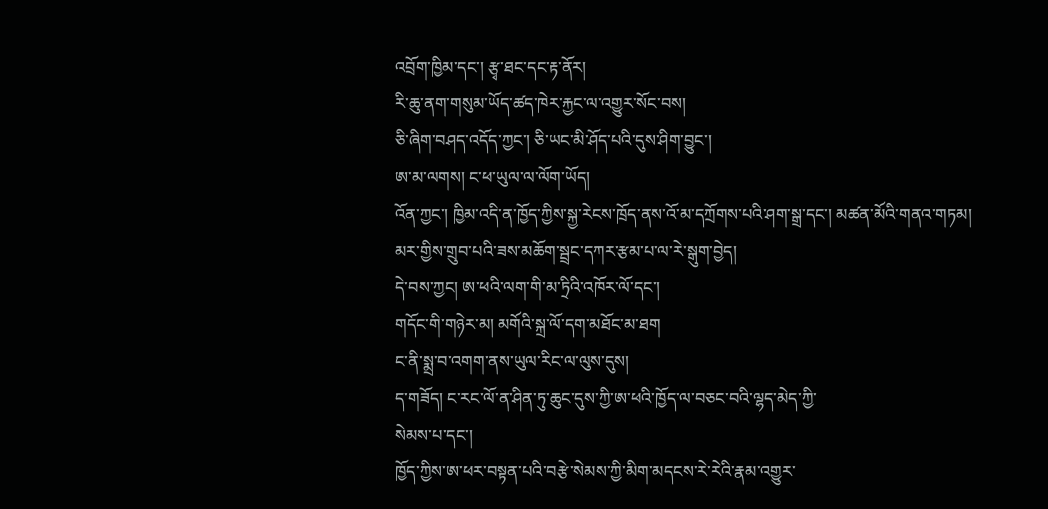འབྲོག་ཁྱིམ་དང་། རྩྭ་ཐང་དང་རྟ་ནོར།
རི་ཆུ་ནག་གསུམ་ཡོད་ཚད་ཁེར་རྐྱང་ལ་འགྱུར་སོང་བས།
ཅི་ཞིག་བཤད་འདོད་ཀྱང་། ཅི་ཡང་མི་ཤོད་པའི་དུས་ཤིག་བྱུང་།
ཨ་མ་ལགས། ང་ཕ་ཡུལ་ལ་ལོག་ཡོད།
འོན་ཀྱང་། ཁྱིམ་འདི་ན་ཁྱོད་ཀྱིས་སྐྱ་རེངས་ཁྲོད་ནས་འོ་མ་དཀྲོགས་པའི་ཤག་སྒྲ་དང་། མཚན་མོའི་གནའ་གཏམ།
མར་གྱིས་གྲུབ་པའི་ཟས་མཆོག་སྦྲང་དཀར་རྩམ་པ་ལ་རེ་སྒུག་བྱེད།
དེ་བས་ཀྱང། ཨ་ཕའི་ལག་གི་མ་ཏྲིའི་འཁོར་ལོ་དང་།
གདོང་གི་གཉེར་མ། མགོའི་སྐྲ་ལོ་དག་མཐོང་མ་ཐག
ང་ནི་སྨྲ་བ་འགག་ནས་ཡུལ་རིང་ལ་ལུས་དུས།
ད་གཟོད། ང་རང་ལོ་ན་ཤིན་ཏུ་ཆུང་དུས་ཀྱི་ཨ་ཕའི་ཁྱོད་ལ་བཅང་བའི་ལྷད་མེད་ཀྱི་
སེམས་པ་དང་།
ཁྱོད་ཀྱིས་ཨ་ཕར་བསྟན་པའི་བརྩེ་སེམས་ཀྱི་མིག་མདངས་རེ་རེའི་རྣམ་འགྱུར་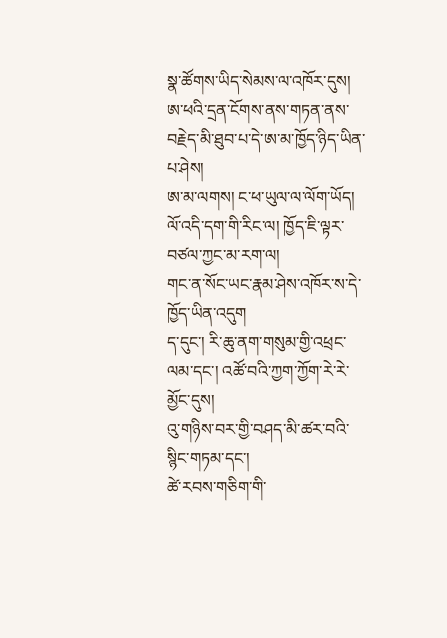སྣ་ཚོགས་ཡིད་སེམས་ལ་འཁོར་དུས།
ཨ་ཕའི་དྲན་ངོགས་ནས་གཏན་ནས་བརྗེད་མི་ཐུབ་པ་དེ་ཨ་མ་ཁྱོད་ཉིད་ཡིན་པ་ཤེས།
ཨ་མ་ལགས། ང་ཕ་ཡུལ་ལ་ལོག་ཡོད།
ལོ་འདི་དག་གི་རིང་ལ། ཁྱོད་ཇི་ལྟར་བཙལ་ཀྱང་མ་རག་ལ།
གང་ན་སོང་ཡང་རྣམ་ཤེས་འཁོར་ས་དེ་ཁྱོད་ཡིན་འདུག
ད་དུང་། རི་ཆུ་ནག་གསུམ་གྱི་འཕྲང་ལམ་དང་། འཚོ་བའི་ཀྱག་ཀྱོག་རེ་རེ་མྱོང་དུས།
འུ་གཉིས་བར་གྱི་བཤད་མི་ཚར་བའི་སྙིང་གཏམ་དང་།
ཚེ་རབས་གཅིག་གི་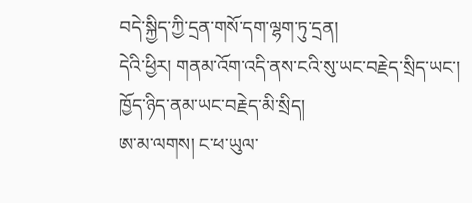བདེ་སྐྱིད་ཀྱི་དྲན་གསོ་དག་ལྷག་ཏུ་དྲན།
དེའི་ཕྱིར། གནམ་འོག་འདི་ནས་ངའི་སུ་ཡང་བརྗེད་སྲིད་ཡང་།
ཁྱོད་ཉིད་ནམ་ཡང་བརྗེད་མི་སྲིད།
ཨ་མ་ལགས། ང་ཕ་ཡུལ་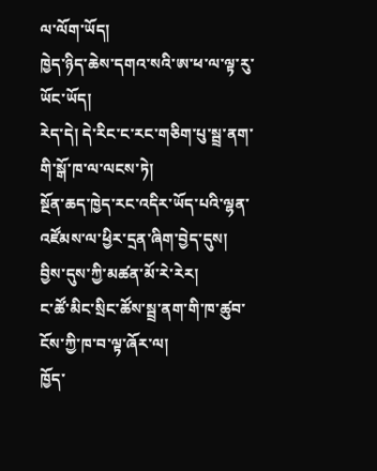ལ་ལོག་ཡོད།
ཁྱེད་ཉིད་ཆེས་དགའ་སའི་ཨ་ཕ་ལ་ལྟ་རུ་ཡོང་ཡོད།
རེད་དེ། དེ་རིང་ང་རང་གཅིག་པུ་སྦྲ་ནག་གི་སྒོ་ཁ་ལ་ལངས་ཏེ།
སྔོན་ཆད་ཁྱེད་རང་འདིར་ཡོད་པའི་ལྷན་འཛོམས་ལ་ཕྱིར་དྲན་ཞིག་བྱེད་དུས།
བྱིས་དུས་ཀྱི་མཚན་མོ་རེ་རེར།
ང་ཚོ་མིང་སྲིང་ཚོས་སྦྲ་ནག་གི་ཁ་ཚུབ་ངོས་ཀྱི་ཁ་བ་ལྟ་ཞོར་ལ།
ཁྱོད་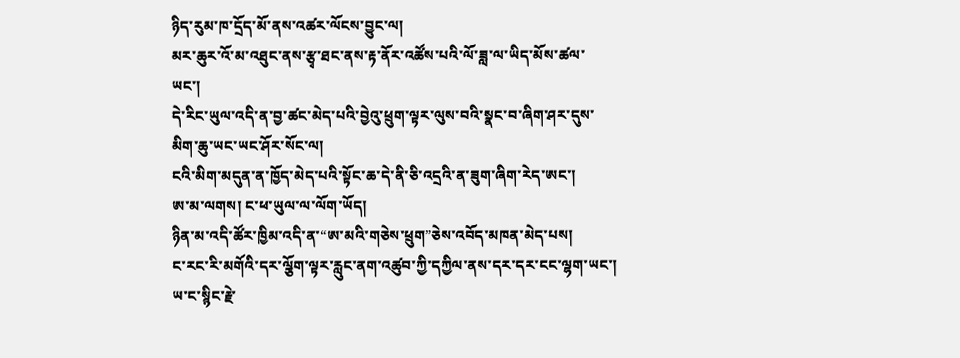ཉིད་རུམ་ཁ་དྲོད་མོ་ནས་འཚར་ལོངས་བྱུང་ལ།
མར་ཆུར་འོ་མ་འཐུང་ནས་རྩྭ་ཐང་ནས་རྟ་ནོར་འཚོས་པའི་ལོ་ཟླ་ལ་ཡིད་མོས་ཚལ་
ཡང་།
དེ་རིང་ཡུལ་འདི་ན་བྱ་ཚང་མེད་པའི་བྱེའུ་ཕྲུག་ལྟར་ལུས་བའི་སྣང་བ་ཞིག་ཤར་དུས་
མིག་ཆུ་ཡང་ཡང་ཤོར་སོང་ལ།
ངའི་མིག་མདུན་ན་ཁྱོད་མེད་པའི་སྟོང་ཆ་དེ་ནི་ཅི་འདྲའི་ན་ཟུག་ཞིག་རེད་ཨང་།
ཨ་མ་ལགས། ང་ཕ་ཡུལ་ལ་ལོག་ཡོད།
ཉིན་མ་འདི་ཚོར་ཁྱིམ་འདི་ན་“ཨ་མའི་གཅེས་ཕྲུག”ཅེས་འབོད་མཁན་མེད་པས།
ང་རང་རི་མགོའི་དར་ལྕོག་ལྟར་རླུང་ནག་འཚུབ་ཀྱི་དཀྱིལ་ནས་དར་དར་ངང་ལྷག་ཡང་།
ཡ་ང་སྙིང་རྗེ་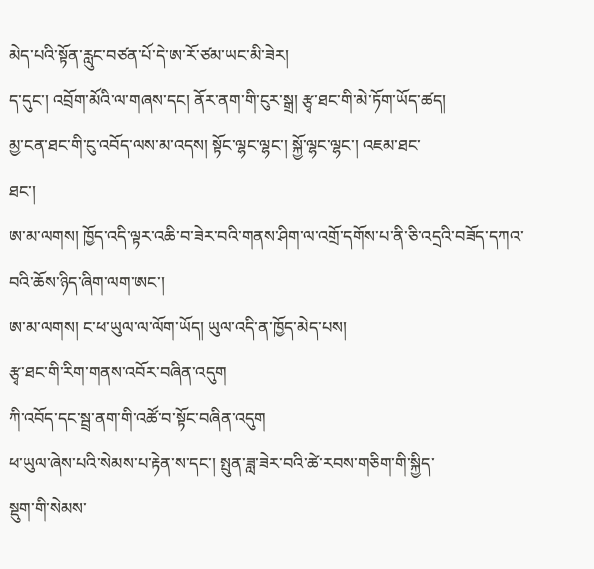མེད་པའི་སྟོན་རླུང་བཙན་པོ་དེ་ཨ་རོ་ཙམ་ཡང་མི་ཟེར།
ད་དུང་། འབྲོག་མོའི་ལ་གཞས་དང། ནོར་ནག་གི་ངུར་སྒྲ། རྩྭ་ཐང་གི་མེ་ཏོག་ཡོད་ཚད།
མྱ་ངན་ཐང་གི་ངུ་འབོད་ལས་མ་འདས། སྟོང་ལྷང་ལྷང་། སྐྱོ་ལྷང་ལྷང་། འཇམ་ཐང་
ཐང་།
ཨ་མ་ལགས། ཁྱོད་འདི་ལྟར་འཆི་བ་ཟེར་བའི་གནས་ཤིག་ལ་འགྲོ་དགོས་པ་ནི་ཅི་འདྲའི་བཟོད་དཀའ་བའི་ཆོས་ཉིད་ཞིག་ལག་ཨང་།
ཨ་མ་ལགས། ང་ཕ་ཡུལ་ལ་ལོག་ཡོད། ཡུལ་འདི་ན་ཁྱོད་མེད་པས།
རྩྭ་ཐང་གི་རིག་གནས་འབོར་བཞིན་འདུག
ཀི་འབོད་དང་སྦྲ་ནག་གི་འཚོ་བ་སྟོང་བཞིན་འདུག
ཕ་ཡུལ་ཞེས་པའི་སེམས་པ་རྟེན་ས་དང་། སྤུན་ཟླ་ཟེར་བའི་ཚེ་རབས་གཅིག་གི་སྐྱིད་
སྡུག་གི་སེམས་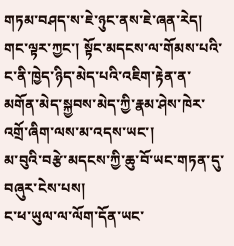གཏམ་བཤད་ས་ཇེ་ཉུང་ནས་ཇེ་ཞན་རེད།
གང་ལྟར་ཀྱང་། སྟོང་མདངས་ལ་གོམས་པའི་ང་ནི་ཁྱེད་ཉིད་མེད་པའི་འཇིག་རྟེན་ན་
མགོན་མེད་སྐྱབས་མེད་ཀྱི་རྣམ་ཤེས་ཁེར་འགྲོ་ཞིག་ལས་མ་འདས་ཡང་།
མ་བུའི་བརྩེ་མདངས་ཀྱི་ཆུ་བོ་ཡང་གཏན་དུ་བཞུར་ངེས་པས།
ང་ཕ་ཡུལ་ལ་ལོག་དོན་ཡང་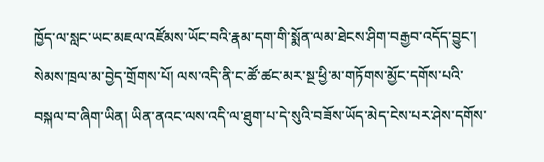ཁྱོད་ལ་སླང་ཡང་མཇལ་འཛོམས་ཡོང་བའི་རྣམ་དག་གི་སྨོན་ལམ་ཐེངས་ཤིག་བརྒྱབ་འདོད་བྱུང་།
སེམས་ཁྲལ་མ་བྱེད་གྲོགས་པོ། ལས་འདི་ནི་ང་ཚོ་ཚང་མར་སྔ་ཕྱི་མ་གཏོགས་མྱོང་དགོས་པའི་བསྐལ་བ་ཞིག་ཡིན། ཡིན་ནའང་ལས་འདི་ལ་ཐུག་པ་དེ་སུའི་བཟོས་ཡོད་མེད་ངེས་པར་ཤེས་དགོས་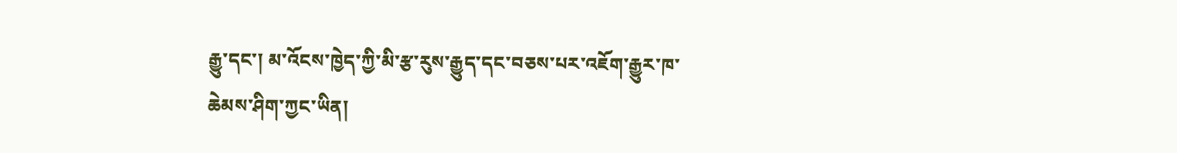རྒྱུ་དང་། མ་འོངས་ཁྱེད་ཀྱི་མི་རྩ་རུས་རྒྱུད་དང་བཅས་པར་འཇོག་རྒྱུར་ཁ་ཆེམས་ཤིག་ཀྱང་ཡིན།